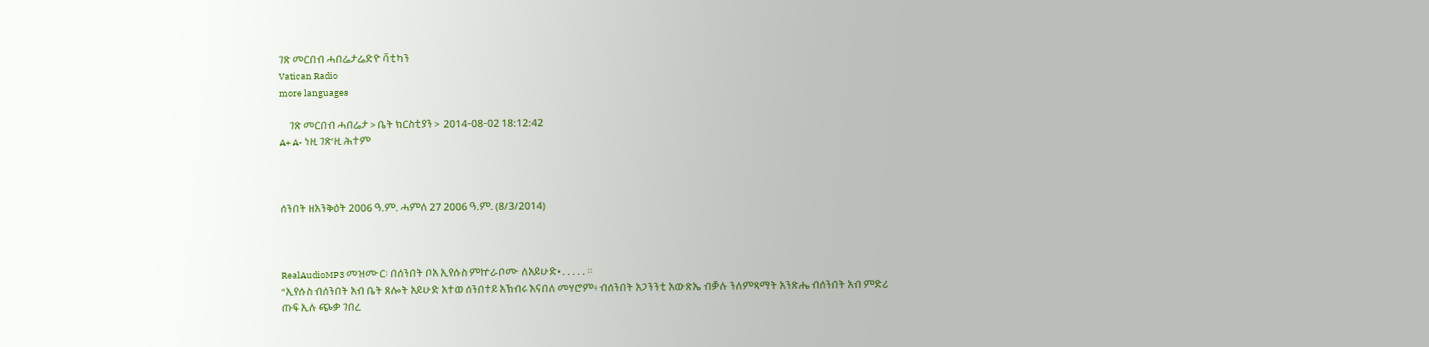ገጽ መርበብ ሓበሬታሬድዮ ቫቲካን
Vatican Radio
more languages

     ገጽ መርበብ ሓበሬታ > ቤት ክርስቲያን >  2014-08-02 18:12:42
A+ A- ነዚ ገጽ’ዚ ሕተም



ሰንበት ዘአንቅዕት 2006 ዓ.ም. ሓምለ 27 2006 ዓ.ም. (8/3/2014)



RealAudioMP3 መዝሙር፡ በሰንበት ቦአ ኢየሱስ ምኵራቦሙ ለአይሁድ• . . . . . ።
“ኢየሱስ ብሰንበት አብ ቤት ጸሎት አይሁድ አተወ ሰንበተይ አኽብሩ እናበለ መሃሮም፥ ብሰንበት አጋንንቲ አውጽኤ ብቓሉ ንለምጻማት አንጽሔ ብሰንበት አብ ምድሪ ጡፍ ኢሉ ጭቃ ገበረ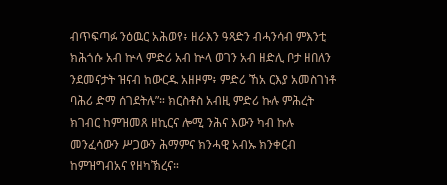ብጥፍጣፉ ንዕዉር አሕወየ፥ ዘራእን ዓጻድን ብሓንሳብ ምእንቲ ክሕጎሱ አብ ኵላ ምድሪ አብ ኵላ ወገን አብ ዘድሊ ቦታ ዘበለን ንደመናታት ዝናብ ከውርዱ አዘዞም፥ ምድሪ ኸአ ርእያ አመስገነቶ ባሕሪ ድማ ሰገደትሉ”። ክርስቶስ አብዚ ምድሪ ኩሉ ምሕረት ክገብር ከምዝመጸ ዘኪርና ሎሚ ንሕና እውን ካብ ኩሉ መንፈሳውን ሥጋውን ሕማምና ክንሓዊ አብኡ ክንቀርብ ከምዝግብአና የዘካኽረና።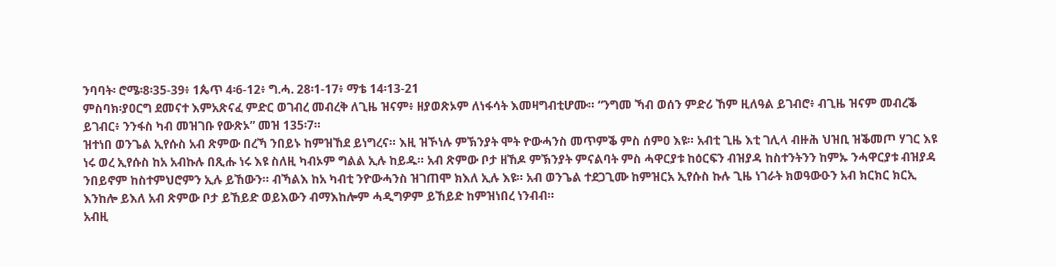ንባባት፡ ሮሜ፡8፡35-39፥ 1ጴጥ 4፡6-12፥ ግ.ሓ. 28፡1-17፥ ማቴ 14፡13-21
ምስባክ፡ያዐርግ ደመናተ እምአጽናፈ ምድር ወገብረ መብረቅ ለጊዜ ዝናም፥ ዘያወጽኦም ለነፋሳት እመዛግብቲሆሙ። “ንግመ ኻብ ወሰን ምድሪ ኸም ዚለዓል ይገብሮ፥ ብጊዜ ዝናም መብረቕ ይገብር፥ ንንፋስ ካብ መዝገቡ የውጽኦ” መዝ 135፡7።
ዝተነበ ወንጌል ኢየሱስ አብ ጽምው በረኻ ንበይኑ ከምዝኸደ ይነግረና። እዚ ዝኾነሉ ምኽንያት ሞት ዮውሓንስ መጥምቕ ምስ ሰምዐ እዩ። አብቲ ጊዜ እቲ ገሊላ ብዙሕ ህዝቢ ዝቕመጦ ሃገር እዩ ነሩ ወረ ኢየሱስ ከአ አብኩሉ በጺሑ ነሩ እዩ ስለዚ ካብኦም ግልል ኢሉ ከይዱ። አብ ጽምው ቦታ ዘኸዶ ምኽንያት ምናልባት ምስ ሓዋርያቱ ከዕርፍን ብዝያዳ ከስተንትንን ከምኡ ንሓዋርያቱ ብዝያዳ ንበይኖም ከስተምህሮምን ኢሉ ይኸውን። ብኻልእ ከአ ካብቲ ንዮውሓንስ ዝገጠሞ ክእለ ኢሉ እዩ። አብ ወንጌል ተደጋጊሙ ከምዝርአ ኢየሱስ ኩሉ ጊዜ ነገራት ክወዓውዑን አብ ክርክር ክርኢ እንከሎ ይእለ አብ ጽምው ቦታ ይኸይድ ወይእውን ብማእከሎም ሓዲግዎም ይኸይድ ከምዝነበረ ነንብብ።
አብዚ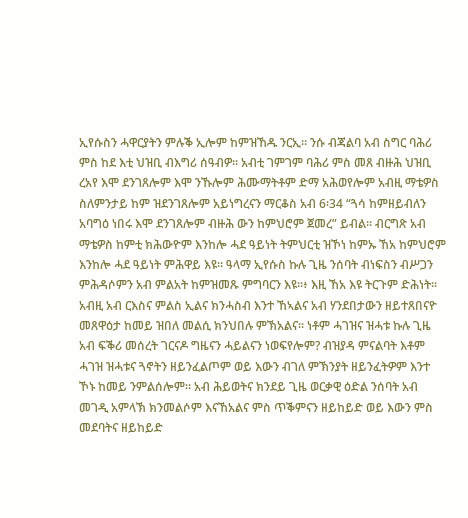ኢየሱስን ሓዋርያትን ምሉቕ ኢሎም ከምዝኸዱ ንርኢ። ንሱ ብጃልባ አብ ስግር ባሕሪ ምስ ከደ እቲ ህዝቢ ብእግሪ ሰዓብዎ። አብቲ ገምገም ባሕሪ ምስ መጸ ብዙሕ ህዝቢ ረአየ እሞ ደንገጸሎም እሞ ንኹሎም ሕሙማትቶም ድማ አሕወየሎም አብዚ ማቴዎስ ስለምንታይ ከም ዝደንገጸሎም አይነግረናን ማርቆስ አብ 6፡34 “ጓሳ ከምዘይብለን አባግዕ ነበሩ እሞ ደንገጸሎም ብዙሕ ውን ከምህሮም ጀመረ” ይብል። ብርግጽ አብ ማቴዎስ ከምቲ ክሕውዮም እንከሎ ሓደ ዓይነት ትምህርቲ ዝኾነ ከምኡ ኸአ ከምህሮም እንከሎ ሓደ ዓይነት ምሕዋይ እዩ። ዓላማ ኢየሱስ ኩሉ ጊዜ ንሰባት ብነፍስን ብሥጋን ምሕዳሶምን አብ ምልአት ከምዝመጹ ምግባርን እዩ።፥ እዚ ኸአ እዩ ትርጉም ድሕነት።
አብዚ አብ ርእስና ምልስ ኢልና ክንሓስብ እንተ ኸኣልና አብ ሃንደበታውን ዘይተጸበናዮ መጸዋዕታ ከመይ ዝበለ መልሲ ክንህበሉ ምኽአልና። ነቶም ሓገዝና ዝሓቱ ኩሉ ጊዜ አብ ፍቕሪ መሰረት ገርናዶ ግዜናን ሓይልናን ነወፍየሎም? ብዝያዳ ምናልባት እቶም ሓገዝ ዝሓቱና ጓኖትን ዘይንፈልጦም ወይ እውን ብገለ ምኽንያት ዘይንፈትዎም እንተ ኾኑ ከመይ ንምልሰሎም። አብ ሕይወትና ክንደይ ጊዜ ወርቃዊ ዕድል ንሰባት አብ መገዲ አምላኽ ክንመልሶም እናኸአልና ምስ ጥቕምናን ዘይከይድ ወይ እውን ምስ መደባትና ዘይከይድ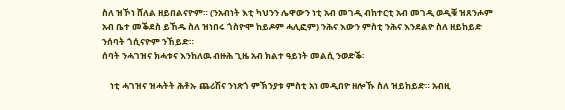ስለ ዝኾነ ሸለል ዘይበልናዮም። (ንአብነት እቲ ካህንን ሌዋውን ነቲ አብ መገዲ ብከተርቲ አብ መገዲ ወዲቑ ዝጸንሖም አብ ቤተ መቕደስ ይኸዱ ስለ ዝነበሩ ጎስዮሞ ከይዶም ሓሊፎም) ንሕና እውን ምስቲ ንሕና እንደልዮ ስለ ዘይከይድ ንሰባት ጎሲናዮም ንኸይድ።
ሰባት ንሓገዝና ክሓቱና እንከለዉ ብዙሕ ጊዜ አብ ክልተ ዓይነት መልሲ ንወድቕ፡

    ነቲ ሓገዝና ዝሓትት ሕቶኡ ጨሪሽና ንነጽጎ ምኽንያቱ ምስቲ አነ መዲበዮ ዘሎኹ ስለ ዝይከይድ። አብዚ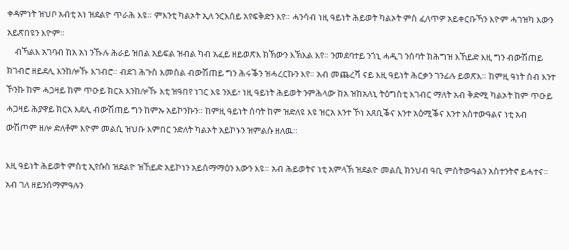ቀዳምነት ዝህቦ አብቲ አነ ዝደልዮ ጥራሕ እዩ። ምእንቲ ካልኦት ኢለ ንርእሰይ አየፍቅድን እየ። ሓንሳብ ነዚ ዓይነት ሕይወት ካልኦት ምስ ፈለጥዎ አይቀርቡኻን እዮም ሓገዝካ እውን አይጽበዩን እዮም።
    ብኻልእ አገባብ ከአ አነ ንኹሉ ሕራይ ዝበል አይፍል ዝብል ካብ አፈይ ዘይወጽእ ክኽውን እኽእል እየ። ንመደባተይ ንጎኒ ሓዲገ ንሰባት ክሕግዝ እኸይድ እዚ ግን ብውሽጠይ ክገብሮ ዘይደሊ እንከሎኹ እገብሮ። ብደገ ሕጉስ እመስል ብውሽጠይ ግን ሕሩቕን ዝሓረርኩን እየ። አብ መጨረሻ ናይ እዚ ዓይነት ሕርቃን ገንፊሉ ይወጽእ። ከምዚ ዓነት ሰብ እንተ ኾንኩ ከም ሓጋዛይ ከም ጥዑይ ክርአ እንከሎኹ እቲ ዝዓበየ ነገር እዩ ንአይ፥ ነዚ ዓይነት ሕይወት ንምሕላው ከአ ዝከአለኒ ትዕግስቲ እገብር ማለት አብ ቅድሚ ካልኦት ከም ጥዑይ ሓጋዛይ ሕያዋይ ክርአ እደሊ ብውሽጠይ ግን ከምኡ አይኮንኩን። ከምዚ ዓይነት ሰባት ከም ዝድለዩ እዩ ዝርአ እንተ ኾነ አጸቢቕና እንተ አዕሚቕና እንተ አስተውዓልና ነቲ አብ ውሽጦም ዘሎ ድለቶም እዮም መልሲ ዝህቡ እምበር ንድለት ካልኦት አይኮኑን ዝምልሱ ዘለዉ።

እዚ ዓይነት ሕይወት ምስቲ ኢየሱስ ዝደልዮ ዝኸይድ አይኮነን አይሰማማዕን እውን እዩ። አብ ሕይወትና ነቲ አምላኽ ዝደልዮ መልሲ ክንህብ ዓቢ ምስትውዓልን አስተንትኖ ይሓተና። አብ ገለ ዘይንሰማምዓሉን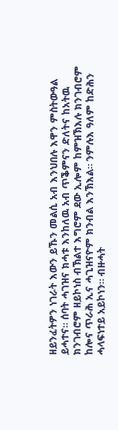ዘይንፈትዎን ነገራት እውን ይኹን መልሲ አብ እንህበሉ እዋን ምስትውዓል ይሓተና። ሰባት ሓገዝና ክሓቱ እንከለዉ አብ ጥቕምናን ድለትና ከአትዉ ክንገብሮም ዘይኮነስ ብኽልተ እግሮም ደው ኢሎም ከምዝኽእሉ ክንገብሮም ከሎና ጥራሕ ኢና ሓጊዝናዮም ክንብል እንኽእል። ንምሉእ ዓለም ከድሕን ሓላፍነተይ አይኮነን። ብዙሓት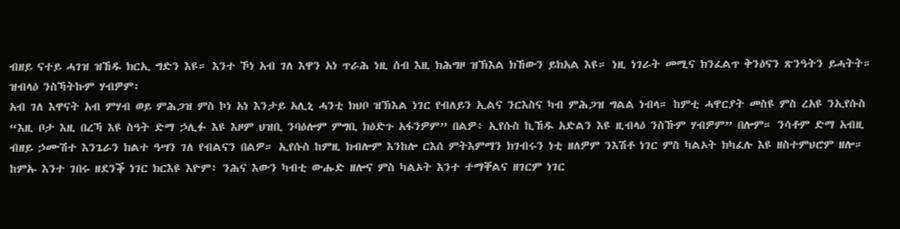ብዘይ ናተይ ሓገዝ ዝኸዱ ክርኢ ግድን እዩ። እንተ ኾነ አብ ገለ እዋን አነ ጥራሕ ነዚ ሰብ እዚ ክሕግዞ ዝኽእል ክኸውን ይክአል እዩ። ነዚ ነገራት መሚና ክንፈልጥ ቅንዕናን ጽንዓትን ይሓትት።
ዝብላዕ ንስኻትኩም ሃብዎም፡
አብ ገለ እዋናት አብ ምሃብ ወይ ምሕጋዝ ምስ ኮነ አነ እንታይ አሊኒ ሓንቲ ክህቦ ዝኽእል ነገር የብለይን ኢልና ንርእስና ካብ ምሕጋዝ ግልል ነብላ። ከምቲ ሓዋርያት መስዩ ምስ ረአዩ ንኢየሱስ “እዚ ቦታ እዚ በረኻ እዩ ስዓት ድማ ኃሊፉ እዩ እዞም ህዝቢ ንባዕሎም ምግቢ ክዕድጉ አፋንዎም” በልዎ፥ ኢየሱስ ኪኸዱ አድልን እዩ ዚብላዕ ንስኹም ሃብዎም” በሎም። ንሳቶም ድማ አብዚ ብዘይ ኃሙሽተ እንጌራን ክልተ ዓሣን ገለ የብልናን በልዎ። ኢየሱስ ከምዚ ክብሎም እንከሎ ርእሰ ምትእምማን ክገብሩን ነቲ ዘለዎም ንእሽቶ ነገር ምስ ካልኦት ክካፈሉ እዩ ዘስተምህሮም ዘሎ። ከምኡ እንተ ገበሩ ዘደንቕ ነገር ክርእዩ እዮም፥ ንሕና እውን ካብቲ ውሑድ ዘሎና ምስ ካልኦት እንተ ተማቐልና ዘገርም ነገር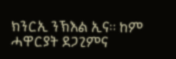ክንርኢ ንኽእል ኢና። ከም ሓዋርያት ደጋጊምና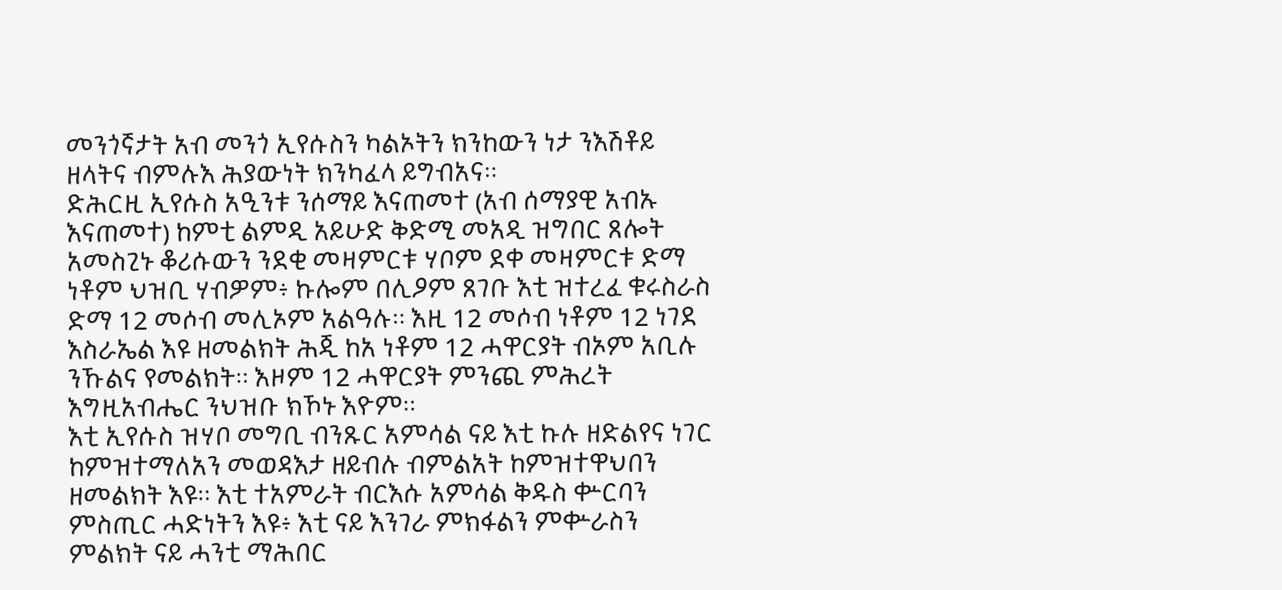መንጎኛታት አብ መንጎ ኢየሱስን ካልኦትን ክንከውን ነታ ንእሽቶይ ዘላትና ብምሉእ ሕያውነት ክንካፈላ ይግብአና።
ድሕርዚ ኢየሱስ አዒንቱ ንሰማይ እናጠመተ (አብ ሰማያዊ አብኡ እናጠመተ) ከምቲ ልምዲ አይሁድ ቅድሚ መአዲ ዝግበር ጸሎት አመስጊኑ ቆሪሱውን ንደቂ መዛምርቱ ሃቦም ደቀ መዛምርቱ ድማ ነቶም ህዝቢ ሃብዎም፥ ኩሎም በሊዖም ጸገቡ እቲ ዝተረፈ ቁሩስራስ ድማ 12 መሶብ መሊኦም አልዓሉ። እዚ 12 መሶብ ነቶም 12 ነገደ እስራኤል እዩ ዘመልክት ሕጂ ከአ ነቶም 12 ሓዋርያት ብኦም አቢሉ ንኹልና የመልክት። እዞም 12 ሓዋርያት ምንጪ ምሕረት እግዚአብሔር ንህዝቡ ክኾኑ እዮም።
እቲ ኢየሱስ ዝሃቦ መግቢ ብንጹር አምሳል ናይ እቲ ኩሉ ዘድልየና ነገር ከምዝተማለአን መወዳእታ ዘይብሉ ብምልአት ከምዝተዋህበን ዘመልክት እዩ። እቲ ተአምራት ብርእሱ አምሳል ቅዱስ ቍርባን ምስጢር ሓድነትን እዩ፥ እቲ ናይ እንገራ ምክፋልን ምቍራስን ምልክት ናይ ሓንቲ ማሕበር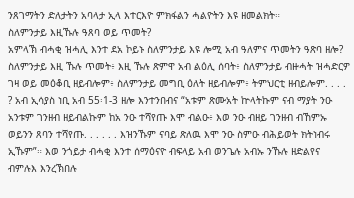ንጸገማትን ድለታትን አባላታ ኢላ እተርእዮ ምክፋልን ሓልዮትን እዩ ዘመልክት።
ስለምንታይ እዚኹሉ ዓጸባ ወይ ጥመት?
አምላኽ ብሓቂ ዝሓሊ እንተ ደአ ኮይኑ ስለምንታይ እዩ ሎሚ አብ ዓለምና ጥመትን ዓጽባ ዘሎ? ስለምንታይ እዚ ኹሉ ጥመት፥ እዚ ኹሉ ጽምዋ አብ ልዕሊ ሰባት፥ ስለምንታይ ብዙሓት ዝሓድርዎ ገዛ ወይ መዕቆቢ ዘይብሎም፥ ስለምንታይ መግቢ ዕለት ዘይብሎም፥ ትምህርቲ ዘብይሎም. . . . ? አብ ኢሳያስ ነቢ አብ 55፡1-3 ዘሎ እንተንበብና “አቱም ጽሙአት ኵላትኩም ናብ ማያት ንዑ አንቱም ገንዘብ ዘይብልኩም ከአ ንዑ ተሻየጡ እሞ ብልዑ፥ እወ ንዑ ብዘይ ገንዘብ ብኸምኡ ወይንን ጸባን ተሻየጡ. . . . . . እዝንኹም ናባይ ጽለዉ እሞ ንዑ ስምዑ ብሕይወት ክትነብሩ ኢኹም”። እወ ንጎይታ ብሓቂ እንተ ሰማዕናዮ ብፍላይ አብ ወንጌሉ አብኡ ንኹሉ ዘድልየና ብምሉእ እንረኽበሉ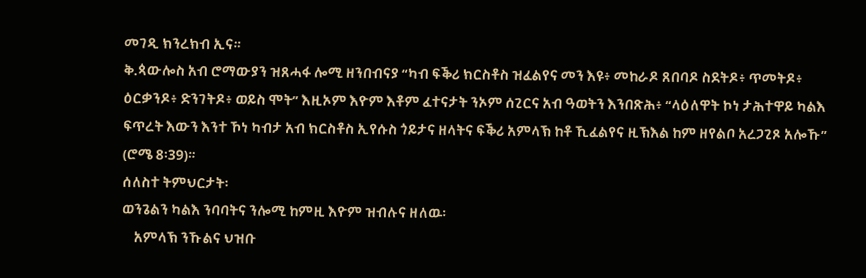መገዲ ክንረክብ ኢና።
ቅ.ጳውሎስ አብ ሮማውያን ዝጸሓፋ ሎሚ ዘንበብናያ “ካብ ፍቕሪ ክርስቶስ ዝፈልየና መን እዩ፥ መከራዶ ጸበባዶ ስደትዶ፥ ጥመትዶ፥ ዕርቃንዶ፥ ድንገትዶ፥ ወይስ ሞት” እዚኦም እዮም እቶም ፈተናታት ንኦም ሰጊርና አብ ዓወትን እንበጽሕ፥ “ላዕለዋት ኮነ ታሕተዋይ ካልእ ፍጥረት እውን እንተ ኾነ ካብታ አብ ክርስቶስ ኢየሱስ ጎይታና ዘላትና ፍቕሪ አምላኽ ከቶ ኺፈልየና ዚኽእል ከም ዘየልቦ አረጋጊጾ አሎኹ” (ሮሜ 8፡39)።
ሰለስተ ትምህርታት፡
ወንጌልን ካልእ ንባባትና ንሎሚ ከምዚ እዮም ዝብሉና ዘለዉ፡
    አምላኽ ንኹልና ህዝቡ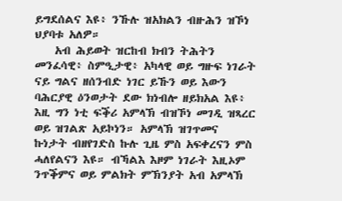ይግደሰልና እዩ፥ ንኹሉ ዝአክልን ብዙሕን ዝኾነ ህያባቱ አለዎ።
    አብ ሕይወት ዝርከብ ክብን ትሕትን መንፈሳዊ፥ ስምዒታዊ፥ አካላዊ ወይ ግዙፍ ነገራት ናይ ግልና ዘሰንብድ ነገር ይኹን ወይ እውን ባሕርያዊ ዕንወታት ደው ክነብሎ ዘይክአል እዩ፥ እዚ ግን ነቲ ፍቕሪ አምላኽ ብዝኾነ መገዲ ዝጻረር ወይ ዝገልጽ አይኮነን። አምላኽ ዝገጥመና ኩነታት ብዘየገድስ ኩሉ ጊዜ ምስ አፍቀረናን ምስ ሓለየልናን እዩ። ብኻልእ እዞም ነገራት እዚኦም ንጥቕምና ወይ ምልክት ምኽንያት አብ አምላኽ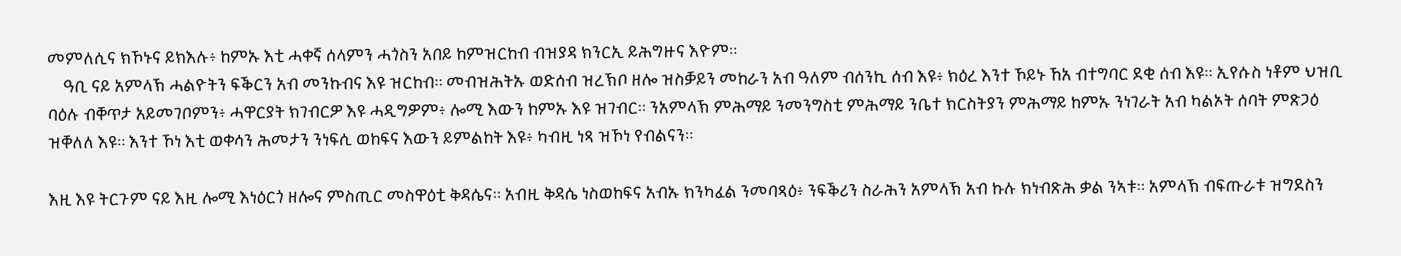መምለሲና ክኾኑና ይክእሉ፥ ከምኡ እቲ ሓቀኛ ሰላምን ሓጎስን አበይ ከምዝርከብ ብዝያዳ ክንርኢ ይሕግዙና እዮም።
    ዓቢ ናይ አምላኽ ሓልዮትን ፍቕርን አብ መንኩብና እዩ ዝርከብ። መብዝሕትኡ ወድሰብ ዝረኽቦ ዘሎ ዝስቓይን መከራን አብ ዓለም ብሰንኪ ሰብ እዩ፥ ክዕረ እንተ ኾይኑ ኸአ ብተግባር ደቂ ሰብ እዩ። ኢየሱስ ነቶም ህዝቢ ባዕሉ ብቐጥታ አይመገቦምን፥ ሓዋርያት ክገብርዎ እዩ ሓዲግዎም፥ ሎሚ እውን ከምኡ እዩ ዝገብር። ንአምላኽ ምሕማይ ንመንግስቲ ምሕማይ ንቤተ ክርስትያን ምሕማይ ከምኡ ንነገራት አብ ካልኦት ሰባት ምጽጋዕ ዝቐለለ እዩ። እንተ ኾነ እቲ ወቀሳን ሕመታን ንነፍሲ ወከፍና እውን ይምልከት እዩ፥ ካብዚ ነጻ ዝኾነ የብልናን።

እዚ እዩ ትርጉም ናይ እዚ ሎሚ እነዕርጎ ዘሎና ምስጢር መስዋዕቲ ቅዳሴና። አብዚ ቅዳሴ ነስወከፍና አብኡ ክንካፈል ንመባጻዕ፥ ንፍቕሪን ስራሕን አምላኽ አብ ኩሉ ክነብጽሕ ቃል ንኣቱ። አምላኽ ብፍጡራቱ ዝግደስን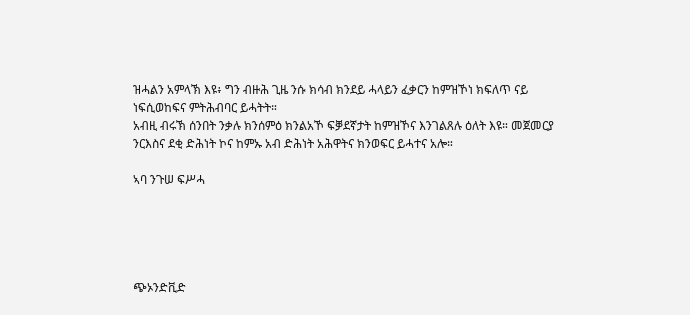ዝሓልን አምላኽ እዩ፥ ግን ብዙሕ ጊዜ ንሱ ክሳብ ክንደይ ሓላይን ፈቃርን ከምዝኾነ ክፍለጥ ናይ ነፍሲወከፍና ምትሕብባር ይሓትት።
አብዚ ብሩኽ ሰንበት ንቃሉ ክንሰምዕ ክንልአኾ ፍቓደኛታት ከምዝኾና እንገልጸሉ ዕለት እዩ። መጀመርያ ንርእስና ደቂ ድሕነት ኮና ከምኡ አብ ድሕነት አሕዋትና ክንወፍር ይሓተና አሎ።

ኣባ ንጉሠ ፍሥሓ





ጭኦንድቪድ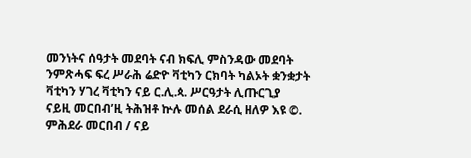መንነትና ሰዓታት መደባት ናብ ክፍሊ ምስንዳው መደባት ንምጽሓፍ ፍረ ሥራሕ ሬድዮ ቫቲካን ርክባት ካልኦት ቋንቋታት ቫቲካን ሃገረ ቫቲካን ናይ ር.ሊ.ጳ. ሥርዓታት ሊጡርጊያ
ናይዚ መርበብ’ዚ ትሕዝቶ ኵሉ መሰል ደራሲ ዘለዎ እዩ ©. ምሕደራ መርበብ / ናይ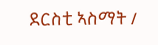ደርስቲ ኣስማት /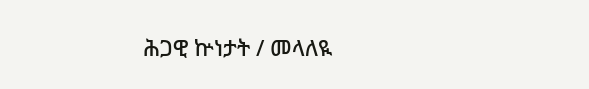ሕጋዊ ኵነታት / መላለዪ